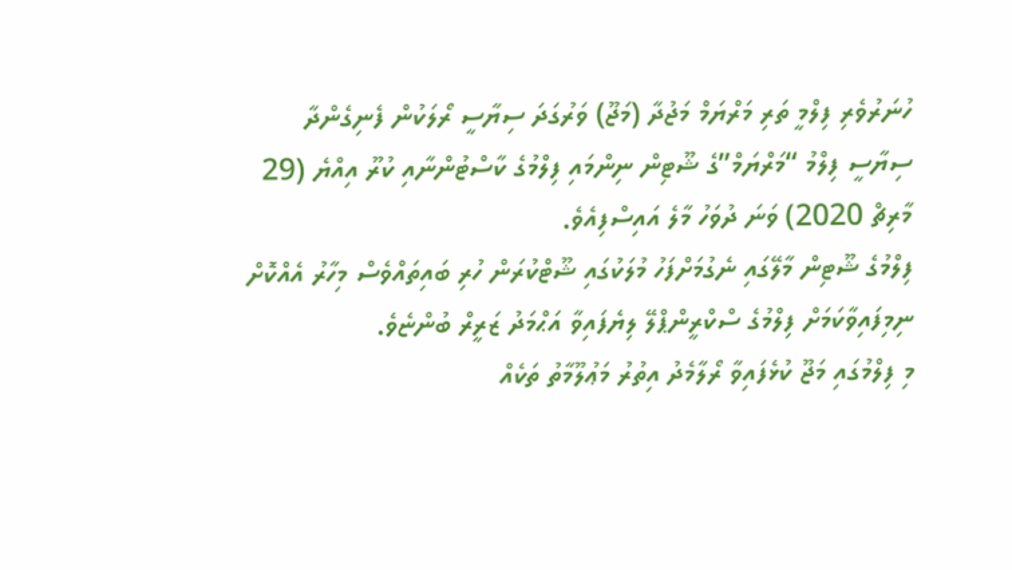ހުނަރުވެރި ފިލްމީ ތަރި މަރްޔަމް މަޖުދާ (މަޖޫ) ވަރުގަދަ ސިޔާސީ ރޯލަކުން ފެނިގެންދާ ސިޔާސީ ފިލްމު “މަރްޔަމް”ގެ ޝޫޓިން ނިންމައި ފިލްމުގެ ކާސްޓުންނާއި ކުރޫ އިއްޔެ (29 މާރިޗް 2020) ވަނަ ދުވަހު މާލެ އައިސްފިއެވެ.
ފިލްމުގެ ޝޫޓިން މާލޭގައި ނެގުމަށްފަހު މުލަކުގައި ޝޫޓްކުރަން ހުރި ބައިތައްވެސް މިހާރު އެއްކޮށް ނިމިފައިވާކަމަށް ފިލްމުގެ ސްކްރީންޕްލޭ ލިޔެފައިވާ އަޙްމަދު ޒަރީރް ބުންޏެވެ.
މި ފިލްމުގައި މަޖޫ ކުޅެފައިވާ ރޯލާމެދު އިތުރު މަޢުލޫމާތު ތަކެއް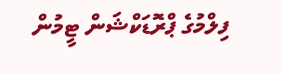ފިލްމުގެ ޕްރޮޑަކްޝަން ޓީމުން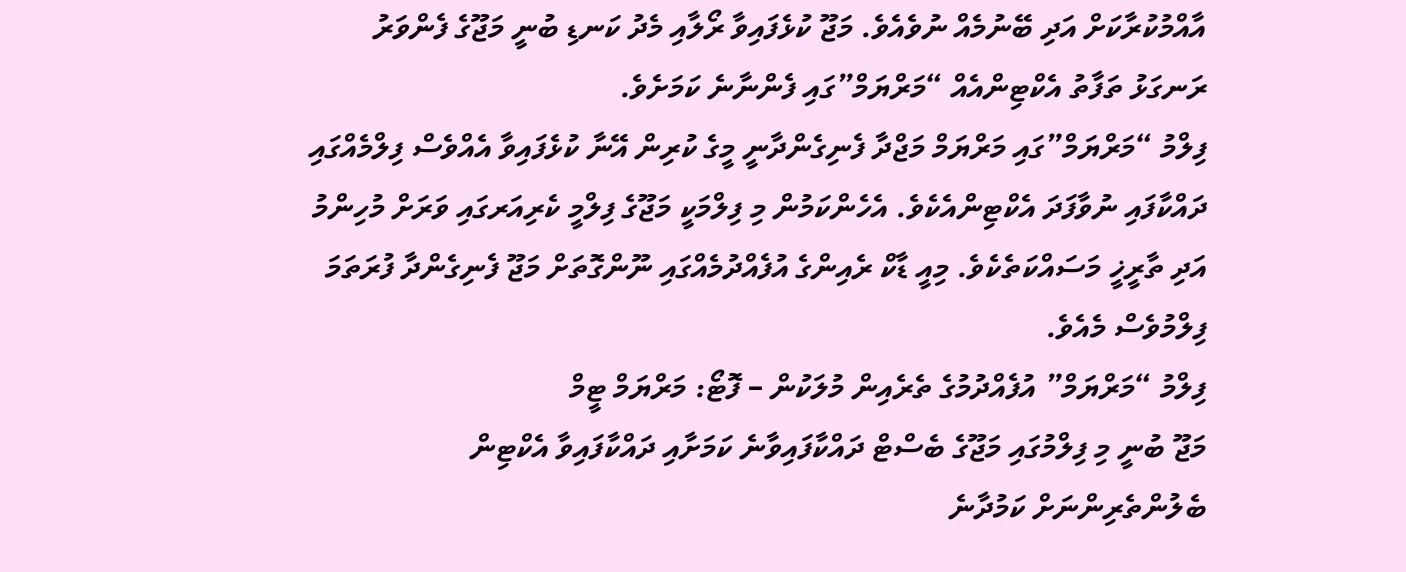އާއްމުކުރާކަށް އަދި ބޭނުމެއް ނުވެއެވެ. މަޖޫ ކުޅެފައިވާ ރޯލާއި މެދު ކަނޑި ބުނީ މަޖޫގެ ފެންވަރު ރަނގަޅު ތަފާތު އެކްޓިންއެއް “މަރްޔަމް”ގައި ފެންނާނެ ކަމަށެވެ.
ފިލްމު “މަރްޔަމް”ގައި މަރްޔަމް މަޖްދާ ފެނިގެންދާނީ މީގެ ކުރިން އޭނާ ކުޅެފައިވާ އެއްވެސް ފިލްމެއްގައި ދައްކާފައި ނުވާފަދަ އެކްޓިންއެކެވެ. އެހެންކަމުން މި ފިލްމަކީ މަޖޫގެ ފިލްމީ ކެރިއަރގައި ވަރަށް މުހިންމު އަދި ތާރީޚީ މަސައްކަތެކެވެ. މިއީ ޑާކް ރެއިންގެ އުފެއްދުމެއްގައި ނޫންގޮތަށް މަޖޫ ފެނިގެންދާ ފުރަތަމަ ފިލްމުވެސް މެއެވެ.
ފިލްމު “މަރްޔަމް” އުފެއްދުމުގެ ތެރެއިން މުލަކުން – ފޮޓޯ: މަރްޔަމް ޓީމް
މަޖޫ ބުނީ މި ފިލްމުގައި މަޖޫގެ ބެސްޓް ދައްކާފައިވާނެ ކަމަށާއި ދައްކާފައިވާ އެކްޓިން ބެލުންތެރިންނަށް ކަމުދާނެ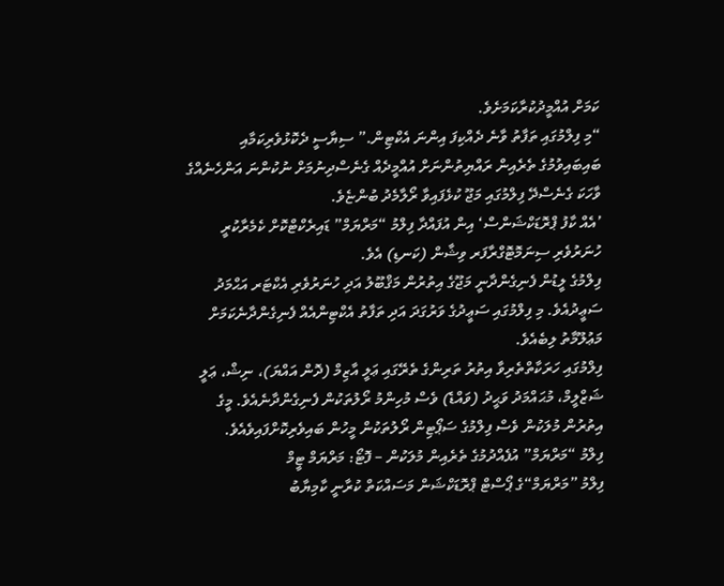ކަމަށް އުއްމީދުކުރާކަމަށެވެ.
“މި ފިލްމުގައި ތަފާތު ވާނެ ދެއްކިފަ އިންނަ އެކްޓިން.” ސިޔާސީ ދެކޮޅުވެރިކަމާއި ބައިބައިވުމުގެ ތެރެއިން ރައްޔިތުންނަށް އުއްމީދެއް ގެނެސްދިނުމަށް ނުކުންނަ އަންހެނެއްގެ ވާހަކަ ގެނެސްދޭ ފިލްމުގައި މަޖޫ ކުޅެފައިވާ ރޯލާމެދު ބުންޏެވެ.
’އެއް ކާފު ޕްރޮޑަކްޝަންސް‘ އިން އުފައްދާ ފިލްމު “މަރްޔަމް” ޑައިރެކްޓްކޮށް ކެމެރާކުރީ ހުނަރުވެރި ސިނަމޮޓޮގްރާފަރ ވިޝާން (ކަނޑި) އެވެ.
ފިލްމުގެ ލީޑުން ފެނިގެންދާނީ މަޖޫގެ އިތުރުން މަޤްބޫލު އަދި ހުނަރުވެރި އެކްޓަރ އަޙްމަދު ސަޢީދުއެވެ. މި ފިލްމުގައި ސަޢީދުގެ ވަރުގަދަ އަދި ތަފާތު އެކްޓިންއެއް ފެނިގެންދާނެކަމަށް މަޢުލޫމާތު ލިބެއެވެ.
ފިލްމުގައި ހަރަކާތްތެރިވާ އިތުރު ތަރިންގެ ތެރޭގައި ޢަލީ އާޒިމް (ދޮން އައްޔަ)، ނިޝް، ޢަލީ ޝަޒްލީމް، މުޙައްމަދު ވަޙީދު (ވައްޑެ) ވެސް މުހިންމު ރޯލުތަކުން ފެނިގެންދާނެއެވެ. މީގެ އިތުރުން މުލަކުން ވެސް ފިލްމުގެ ސަޕޯޓިން ރޯލުތަކުން މީހުން ބައިވެރިކޮށްފައިވެއެވެ.
ފިލްމު “މަރްޔަމް” އުފެއްދުމުގެ ތެރެއިން މުލަކުން – ފޮޓޯ: މަރްޔަމް ޓީމް
ފިލްމު ”މަރްޔަމް“ގެ ޕޯސްޓް ޕްރޮޑަކްޝަން މަސައްކަތް ކުރާނީ ކާމިޔާބު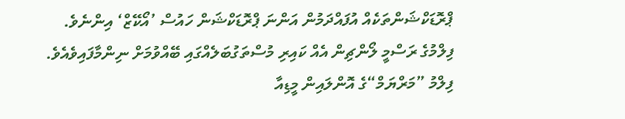ޕްރޮޑަކްޝަންތަކެއް އުފައްދަމުން އަންނަ ޕްރޮޑަކްޝަން ހައުސް ’އޯކޭޒް‘ އިންނެވެ.
ފިލްމުގެ ރަސްމީ ލޯންޗިން އެއް ކައިރި މުސްތަގުބަލެއްގައި ބޭއްވުމަށް ނިންމާފައިވެއެވެ.
ފިލްމު ”މަރްޔަމް“ގެ އޮންލައިން މީޑިއާ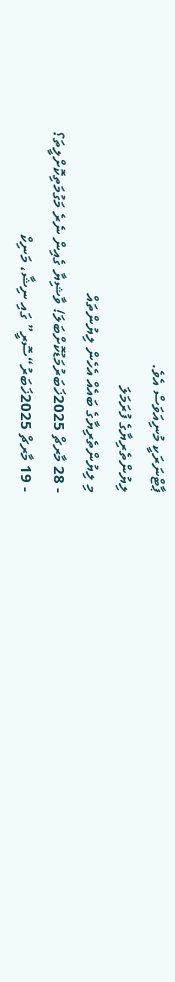ޕާޓްނަރަކީ މުނިއަވަސް އެވެ.
ލިޔުންތެރިޔާގެ ފުރަމަލަ
މި ލިޔުންތެރިޔާގެ ބައެއް އެހެން ލިޔުންތައް
- 28 މާރޗް 2025ޚަބަރުމަޑުކޮށްބަލަ! ވާޝިޔާ ގެއިން ނެރެ މަގުމަތިކޮށްލީތަ؟
- 19 މާރޗް 2025ޚަބަރު“ސޮރީ” ގައި ނިޝާ، މަނިކް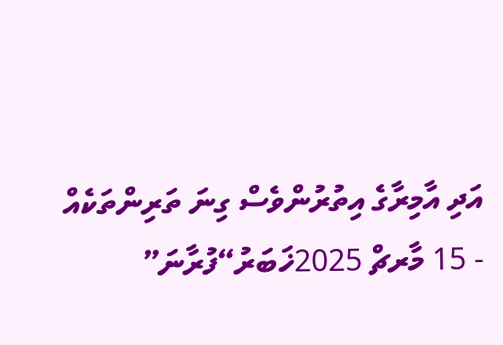އަދި އާމިރާގެ އިތުރުންވެސް ގިނަ ތަރިންތަކެއް
- 15 މާރޗް 2025ޚަބަރު“ފުރާނަ”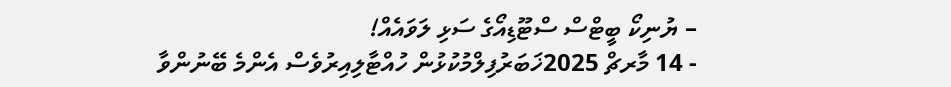– ޔުނިކޯ ބީޓްސް ސްޓޫޑިއޯގެ ސަޅި ލަވައެއް!
- 14 މާރޗް 2025ޚަބަރުފިލްމުކުޅުން ހުއްޓާލިއިރުވެސް އެންމެ ބޭނުންވާ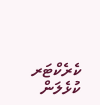ކެރެކްޓަރ ކުޅެލަން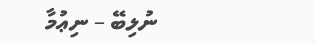ނުލިބޭ – ނިޢުމާ